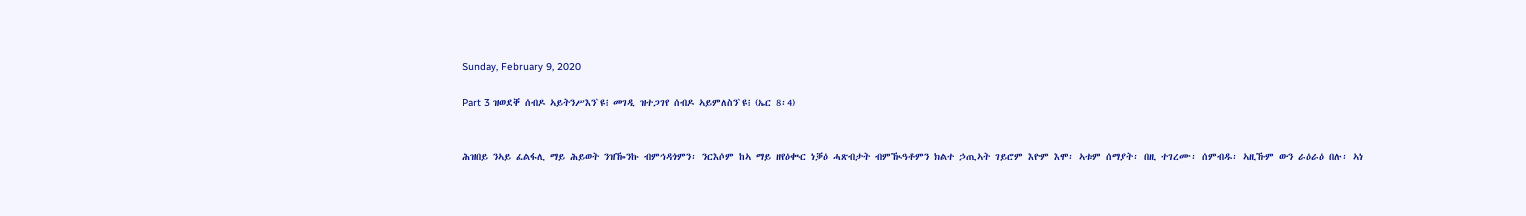Sunday, February 9, 2020

Part 3 ዝወደቐ ሰብዶ ኣይትንሥእን`ዩ᎒ መገዲ ዝተጋገየ ሰብዶ ኣይምለስን`ዩ᎒ (ኤር 8፡4)


ሕዝበይ ንኣይ ፈልፋሊ ማይ ሕይወት ንዝዀንኩ ብምኅዳጎምን፡ ንርእሶም ከኣ ማይ ዘየዕቊር ነቓዕ ሓጽብታት ብምዂዓቶምን ክልተ ኃጢኣት ገይሮም እዮም እሞ፡ ኣቱም ሰማያት፡ በዚ ተገረሙ፡ ሰምብዱ፡ ኣዚኹም ውን ራዕራዕ በሉ፡ ኣነ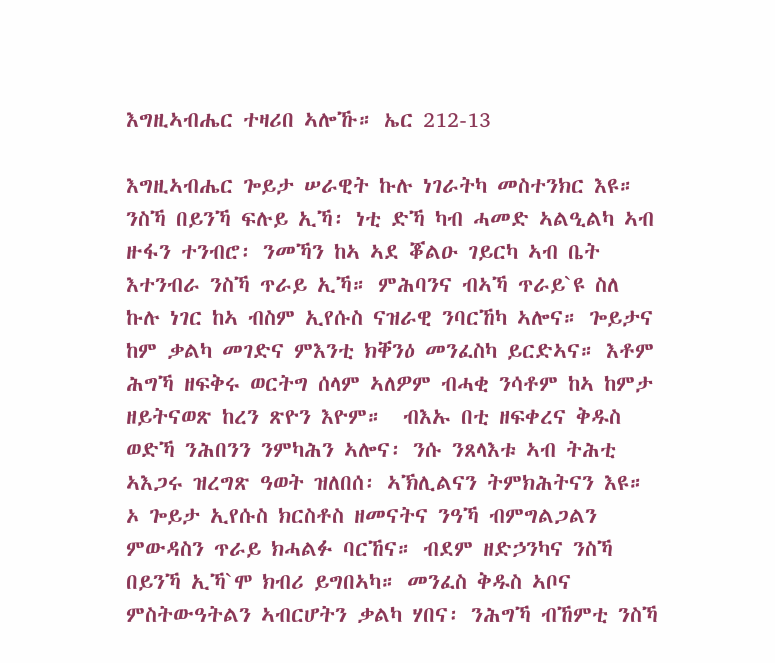እግዚኣብሔር ተዛሪበ ኣሎኹ። ኤር 212-13

እግዚኣብሔር ጐይታ ሠራዊት ኩሉ ነገራትካ መስተንክር እዩ። ንስኻ በይንኻ ፍሉይ ኢኻ፡ ነቲ ድኻ ካብ ሓመድ ኣልዒልካ ኣብ ዙፋን ተንብሮ፡ ንመኻን ከኣ ኣደ ቖልዑ ገይርካ ኣብ ቤት እተንብራ ንስኻ ጥራይ ኢኻ። ምሕባንና ብኣኻ ጥራይ`ዩ ስለ ኩሉ ነገር ከኣ ብስም ኢየሱስ ናዝራዊ ንባርኸካ ኣሎና። ጐይታና ከም ቃልካ መገድና ምእንቲ ክቐንዕ መንፈስካ ይርድኣና። እቶም ሕግኻ ዘፍቅሩ ወርትግ ሰላም ኣለዎም ብሓቂ ንሳቶም ከኣ ከምታ ዘይትናወጽ ከረን ጽዮን እዮም።  ብእኡ በቲ ዘፍቀረና ቅዱስ ወድኻ ንሕበንን ንምካሕን ኣሎና፡ ንሱ ንጸላእቱ ኣብ ትሕቲ ኣእጋሩ ዝረግጽ ዓወት ዝለበሰ፡ ኣኽሊልናን ትምክሕትናን እዩ። ኦ ጐይታ ኢየሱስ ክርስቶስ ዘመናትና ንዓኻ ብምግልጋልን ምውዳስን ጥራይ ክሓልፉ ባርኸና። ብደም ዘድኃንካና ንስኻ በይንኻ ኢኻ`ሞ ክብሪ ይግበኣካ። መንፈስ ቅዱስ ኣቦና ምስትውዓትልን ኣብርሆትን ቃልካ ሃበና፡ ንሕግኻ ብኸምቲ ንስኻ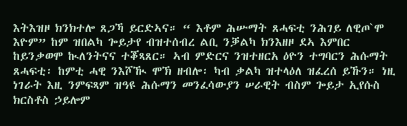እትእዝዞ ክንክተሎ ጸጋኻ ይርድኣና። “ እቶም ሕሡማት ጸሓፍቲ ንሕገይ ለዊጦ`ሞ እዮም” ከም ዝበልካ ጐይታየ ብዝተሰብረ ልቢ ንቓልካ ክንእዘዞ ደኣ እምበር ከይንቃወሞ ኲለንትናና ተቖጻጸር። ኣብ ምድርና ንዝተዘርአ ዕዮን ተግባርን ሕሱማት ጸሓፍቲ፡ ከምቲ ሓዊ ንእሾዂ ሞኽ ዘብሎ፡ ካብ ቃልካ ዝተላዕለ ዝፈረሰ ይኹን። ነዚ ነገራት እዚ ንምፍጻም ዝዓዩ ሕሱማን መንፈሳውያን ሠራዊት ብስም ጐይታ ኢየሱስ ክርስቶስ ኃይሎም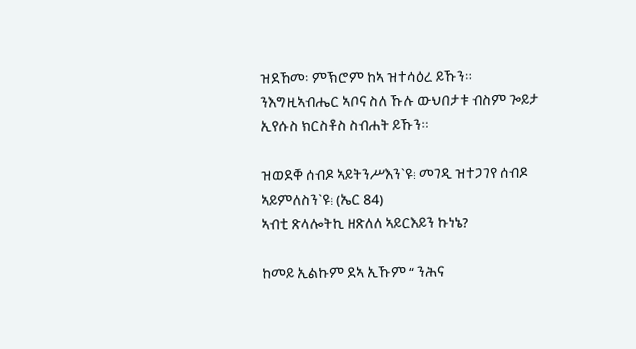ዝደኸመ፡ ምኽሮም ከኣ ዝተሳዕረ ይኹን። ንእግዚኣብሔር ኣቦና ስለ ኹሉ ውህበታቱ ብስም ጐይታ ኢየሱስ ክርስቶስ ስብሐት ይኹን።

ዝወደቐ ሰብዶ ኣይትንሥእን`ዩ᎒ መገዲ ዝተጋገየ ሰብዶ ኣይምለስን`ዩ᎒ (ኤር 84)
ኣብቲ ጽላሎትኪ ዘጽለለ ኣይርእይን ኩነኔ?

ከመይ ኢልኩም ደኣ ኢኹም “ ንሕና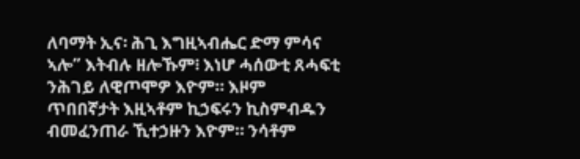ለባማት ኢና፡ ሕጊ እግዚኣብሔር ድማ ምሳና ኣሎ” እትብሉ ዘሎኹም፧ እነሆ ሓሰውቲ ጸሓፍቲ ንሕገይ ለዊጦሞዎ እዮም። እዞም ጥበበኛታት እዚኣቶም ኪኃፍሩን ኪስምብዱን ብመፈንጠራ ኺተኃዙን እዮም። ንሳቶም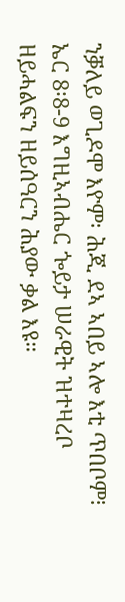ንቓለይ ወጊዶሞ እዮም፡ ሕጂ ደኣ ኣበይ ኣሎ እቲ ጥበቦም፧ ኤር 8፡8-9 እግዚኣብሔር ጐይታ ሠራዊት ዝተዛረቦ ዘይሓልፍን ዘይሰዓርን ሕያው ቃል እዩ።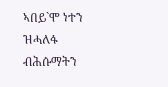ኣበይ`ሞ ነተን ዝሓለፋ ብሕሱማትን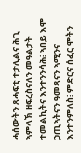ሓሰውትን ጸሓፍቲ ተታሊልና ሕጊ ኣምላኽ ዘፍረስናለን መዓልታት ተመልኪትና እንተንንሳሕ፧ ኣበይ እሞ ኃጢኣትናን ዓመጻናን ኣሚንና እንተንምለስ፧ ምድርና ሰፈር ሞትን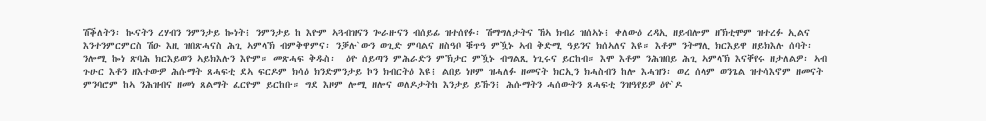ሽቕለትን፡ ኲናትን ረሃብን ንምንታይ ኰነት፧ ንምንታይ ከ እዮም ኣጓብዝናን ጐራዙናን ብሰይፊ ዝተሰየፉ፡ ሽማግለታትና ኸኣ ክብሪ ዝሰኣኑ፧ ቀለውዕ ረዳኢ ዘይብሎም ዘኽቲሞም ዝተረፉ ኢልና እንተንምርምርስ ሽዑ እዚ ዝበጽሓናስ ሕጊ ኣምላኽ ብምቅዋምና፡ ንቓሉ`ውን ወጊድ ምባልና ዘስዓቦ ቑጥዓ ምዃኑ ኣብ ቅድሚ ዓይንና ክሰኣለና እዩ። እቶም ንትማሊ ክርእይዋ ዘይክእሉ ሰባት፡ ንሎሚ ኰነ ጽባሕ ክርእይወን ኣይክእሉን እዮም። መጽሓፍ ቅዱስ፡  ዕዮ ሰይጣን ምሕራድን ምኽታር ምዃኑ ብግልጺ ነጊሩና ይርከብ። እሞ እቶም ንሕዝበይ ሕጊ ኣምላኽ እናቐየሩ ዘታለልዎ፡ ኣብ ጉሁር እቶን ዘእተውዎ ሕሱማት ጸሓፍቲ ደኣ ፍርዶም ክሳዕ ክንድምንታይ ኮን ክብርትዕ እዩ፧ ልበይ ነዞም ዝሓለፉ ዘመናት ክርኢን ክሓስብን ከሎ እሓዝን፡ ወረ ሰላም ወንጌል ዝተሳእኖም ዘመናት ምንባሮም ከኣ ንሕዝብና ዘመነ ጸልማት ፈርዮም ይርከቡ። ግደ እዞም ሎሚ ዘሎና ወለዶታትከ እንታይ ይኹን፧ ሕሱማትን ሓሰውትን ጸሓፍቲ ንዝዓየይዎ ዕዮ`ዶ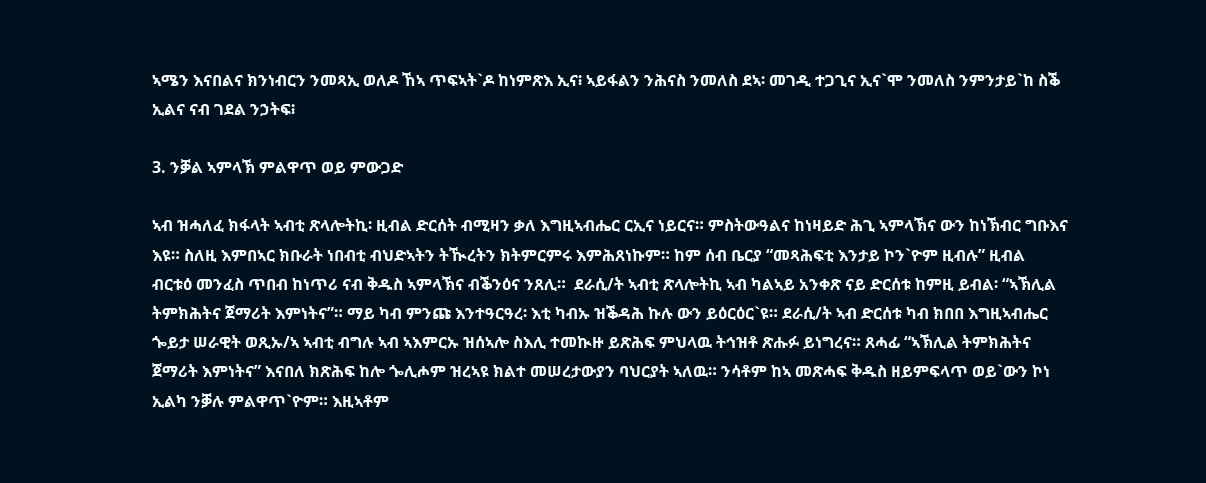ኣሜን እናበልና ክንነብርን ንመጻኢ ወለዶ ኸኣ ጥፍኣት`ዶ ከነምጽእ ኢና፧ ኣይፋልን ንሕናስ ንመለስ ደኣ፡ መገዲ ተጋጊና ኢና`ሞ ንመለስ ንምንታይ`ከ ስቕ ኢልና ናብ ገደል ንኃትፍ፧

3. ንቓል ኣምላኽ ምልዋጥ ወይ ምውጋድ

ኣብ ዝሓለፈ ክፋላት ኣብቲ ጽላሎትኪ፡ ዚብል ድርሰት ብሚዛን ቃለ እግዚኣብሔር ርኢና ነይርና። ምስትውዓልና ከነዛይድ ሕጊ ኣምላኽና ውን ከነኽብር ግቡእና እዩ። ስለዚ እምበኣር ክቡራት ነበብቲ ብህድኣትን ትዂረትን ክትምርምሩ እምሕጸነኩም። ከም ሰብ ቤርያ “መጻሕፍቲ እንታይ ኮን`ዮም ዚብሉ” ዚብል ብርቱዕ መንፈስ ጥበብ ከነጥሪ ናብ ቅዱስ ኣምላኽና ብቕንዕና ንጸሊ።  ደራሲ/ት ኣብቲ ጽላሎትኪ ኣብ ካልኣይ አንቀጽ ናይ ድርሰቱ ከምዚ ይብል፡ “ኣኽሊል ትምክሕትና ጀማሪት እምነትና”። ማይ ካብ ምንጩ እንተዓርዓረ፡ እቲ ካብኡ ዝቕዳሕ ኩሉ ውን ይዕርዕር`ዩ። ደራሲ/ት ኣብ ድርሰቱ ካብ ክበበ እግዚኣብሔር ጐይታ ሠራዊት ወጺኡ/ኣ ኣብቲ ብግሉ ኣብ ኣእምርኡ ዝሰኣሎ ስእሊ ተመኲዙ ይጽሕፍ ምህላዉ ትኅዝቶ ጽሑፉ ይነግረና። ጸሓፊ “ኣኽሊል ትምክሕትና ጀማሪት እምነትና” እናበለ ክጽሕፍ ከሎ ጐሊሖም ዝረኣዩ ክልተ መሠረታውያን ባህርያት ኣለዉ። ንሳቶም ከኣ መጽሓፍ ቅዱስ ዘይምፍላጥ ወይ`ውን ኮነ ኢልካ ንቓሉ ምልዋጥ`ዮም። እዚኣቶም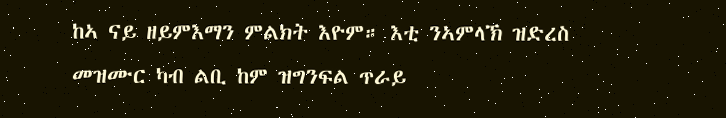ከኣ ናይ ዘይምእማን ምልክት እዮም። እቲ ንኣምላኽ ዝድረስ መዝሙር ካብ ልቢ ከም ዝግንፍል ጥራይ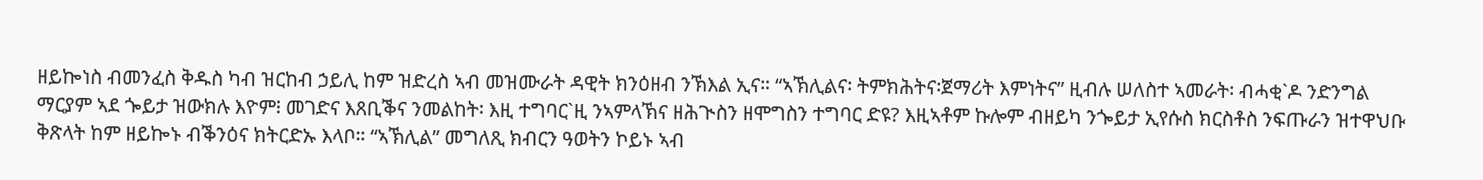ዘይኰነስ ብመንፈስ ቅዱስ ካብ ዝርከብ ኃይሊ ከም ዝድረስ ኣብ መዝሙራት ዳዊት ክንዕዘብ ንኽእል ኢና። “ኣኽሊልና፡ ትምክሕትና፡ጀማሪት እምነትና” ዚብሉ ሠለስተ ኣመራት፡ ብሓቂ`ዶ ንድንግል ማርያም ኣደ ጐይታ ዝውክሉ እዮም፧ መገድና እጸቢቕና ንመልከት፡ እዚ ተግባር`ዚ ንኣምላኽና ዘሕጒስን ዘሞግስን ተግባር ድዩ? እዚኣቶም ኩሎም ብዘይካ ንጐይታ ኢየሱስ ክርስቶስ ንፍጡራን ዝተዋህቡ ቅጽላት ከም ዘይኰኑ ብቕንዕና ክትርድኡ እላቦ። “ኣኽሊል” መግለጺ ክብርን ዓወትን ኮይኑ ኣብ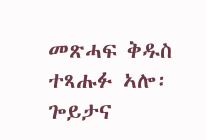መጽሓፍ ቅዱስ ተጻሑፉ ኣሎ፡ ጐይታና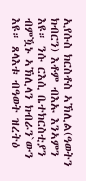ኢየሱስ ክርስቶስ ኣኽሊል(ዓወትን ክብርን) እቶም ብእኡ እንኣምን እዩ። ንሱ ርእሲ ቤተክርስቲያን ብምዃኑ ኣኽሊላን ክብራን`ውን እዩ። ጸላእቱ ብዓወት ዝረትዕ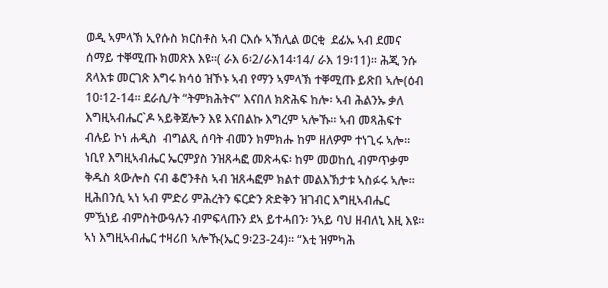ወዲ ኣምላኽ ኢየሱስ ክርስቶስ ኣብ ርእሱ ኣኽሊል ወርቂ  ደፊኡ ኣብ ደመና ሰማይ ተቐሚጡ ክመጽእ እዩ።( ራእ 6፡2/ራእ14፡14/ ራእ 19፡11)። ሕጂ ንሱ ጸላእቱ መርገጽ እግሩ ክሳዕ ዝኾኑ ኣብ የማን ኣምላኽ ተቐሚጡ ይጽበ ኣሎ(ዕብ 10፡12-14። ደራሲ/ት “ትምክሕትና” እናበለ ክጽሕፍ ከሎ፡ ኣብ ሕልንኡ ቃለ እግዚኣብሔር`ዶ ኣይቅጀሎን እዩ እናበልኩ እግረም ኣሎኹ። ኣብ መጻሕፍተ ብሉይ ኮነ ሐዲስ  ብግልጺ ሰባት ብመን ክምክሑ ከም ዘለዎም ተነጊሩ ኣሎ። ነቢየ እግዚኣብሔር ኤርምያስ ንዝጸሓፎ መጽሓፍ፡ ከም መወከሲ ብምጥቃም ቅዱስ ጳውሎስ ናብ ቆሮንቶስ ኣብ ዝጸሓፎም ክልተ መልእኽታቱ ኣስፉሩ ኣሎ። ዚሕበንሲ ኣነ ኣብ ምድሪ ምሕረትን ፍርድን ጽድቅን ዝገብር እግዚኣብሔር ምዃነይ ብምስትውዓሉን ብምፍላጡን ደኣ ይተሓበን፡ ንኣይ ባህ ዘብለኒ እዚ እዩ። ኣነ እግዚኣብሔር ተዛሪበ ኣሎኹ(ኤር 9፡23-24)። “እቲ ዝምካሕ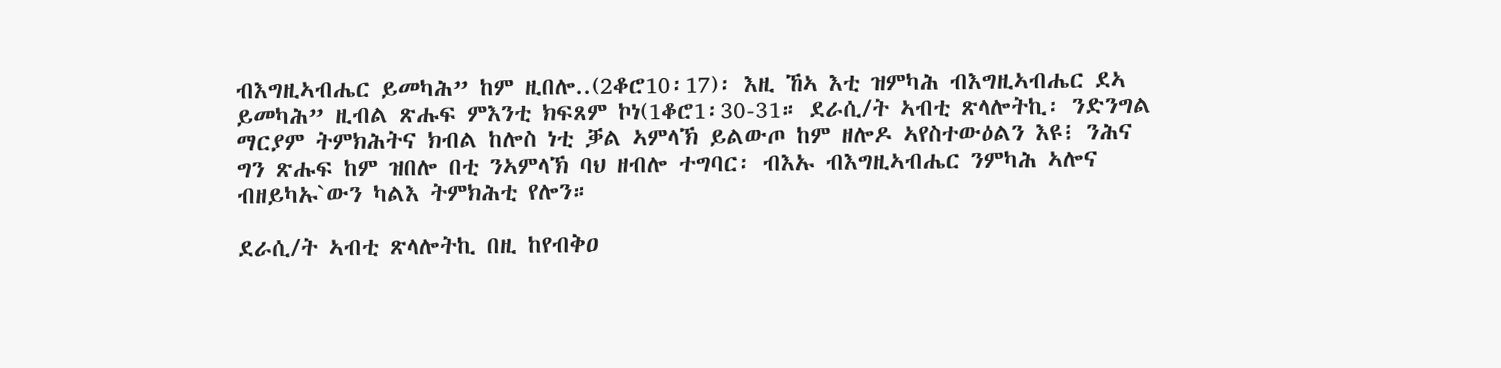ብእግዚኣብሔር ይመካሕ” ከም ዚበሎ..(2ቆሮ10፡17)፡ እዚ ኸኣ እቲ ዝምካሕ ብእግዚኣብሔር ደኣ ይመካሕ” ዚብል ጽሑፍ ምእንቲ ክፍጸም ኮነ(1ቆሮ1፡30-31። ደራሲ/ት ኣብቲ ጽላሎትኪ፡ ንድንግል ማርያም ትምክሕትና ክብል ከሎስ ነቲ ቓል ኣምላኽ ይልውጦ ከም ዘሎዶ ኣየስተውዕልን እዩ፧ ንሕና ግን ጽሑፍ ከም ዝበሎ በቲ ንኣምላኽ ባህ ዘብሎ ተግባር፡ ብእኡ ብእግዚኣብሔር ንምካሕ ኣሎና ብዘይካኡ`ውን ካልእ ትምክሕቲ የሎን።

ደራሲ/ት ኣብቲ ጽላሎትኪ በዚ ከየብቅዐ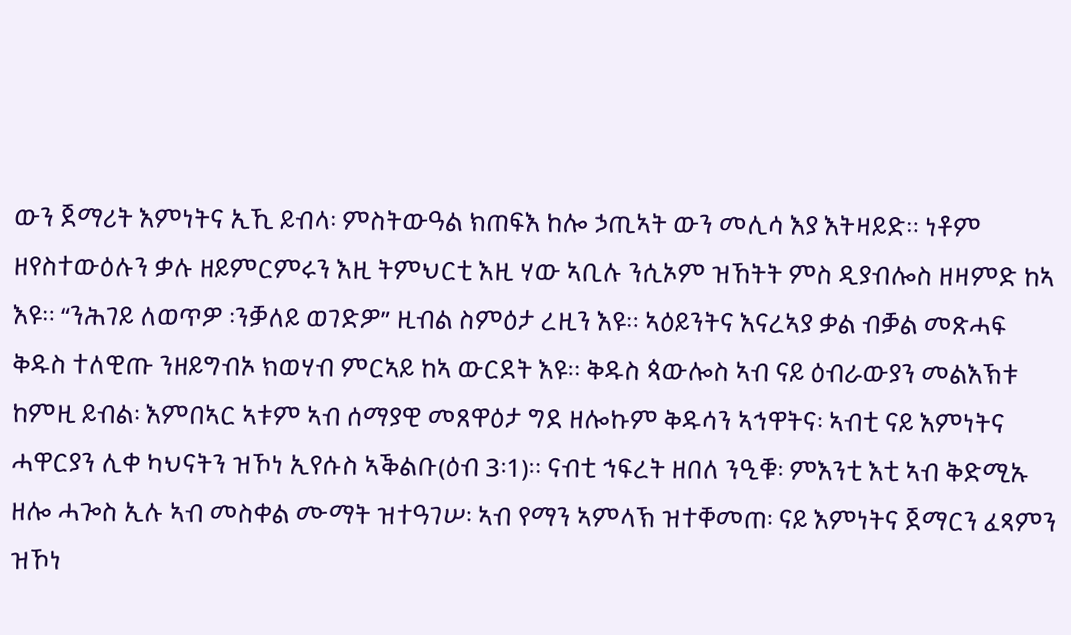ውን ጀማሪት እምነትና ኢኺ ይብላ፡ ምስትውዓል ክጠፍእ ከሎ ኃጢኣት ውን መሊሳ እያ እትዛይድ። ነቶም ዘየስተውዕሉን ቃሉ ዘይምርምሩን እዚ ትምህርቲ እዚ ሃው ኣቢሉ ንሲኦም ዝኸትት ምስ ዲያብሎስ ዘዛምድ ከኣ እዩ። “ንሕገይ ለወጥዎ ፡ንቓለይ ወገድዎ” ዚብል ስምዕታ ረዚን እዩ። ኣዕይንትና እናረኣያ ቃል ብቓል መጽሓፍ ቅዱስ ተለዊጡ ንዘይግብኦ ክወሃብ ምርኣይ ከኣ ውርደት እዩ። ቅዱስ ጳውሎስ ኣብ ናይ ዕብራውያን መልእኽቱ ከምዚ ይብል፡ እምበኣር ኣቱም ኣብ ሰማያዊ መጸዋዕታ ግደ ዘሎኩም ቅዱሳን ኣኅዋትና፡ ኣብቲ ናይ እምነትና ሓዋርያን ሊቀ ካህናትን ዝኾነ ኢየሱስ ኣቕልቡ(ዕብ 3፡1)። ናብቲ ኅፍረት ዘበለ ንዒቑ፡ ምእንቲ እቲ ኣብ ቅድሚኡ ዘሎ ሓጐስ ኢሉ ኣብ መስቀል ሙማት ዝተዓገሠ፡ ኣብ የማን ኣምላኽ ዝተቐመጠ፡ ናይ እምነትና ጀማርን ፈጻምን ዝኾነ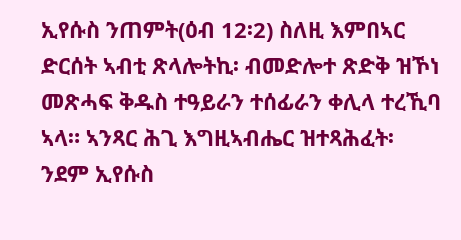ኢየሱስ ንጠምት(ዕብ 12፡2) ስለዚ እምበኣር  ድርሰት ኣብቲ ጽላሎትኪ፡ ብመድሎተ ጽድቅ ዝኾነ መጽሓፍ ቅዱስ ተዓይራን ተሰፊራን ቀሊላ ተረኺባ ኣላ። ኣንጻር ሕጊ እግዚኣብሔር ዝተጻሕፈት፡ ንደም ኢየሱስ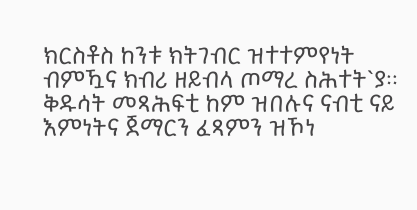ክርስቶስ ከንቱ ክትገብር ዝተተምየነት ብምዃና ክብሪ ዘይብላ ጦማረ ስሕተት`ያ። ቅዱሳት መጻሕፍቲ ከም ዝበሉና ናብቲ ናይ እምነትና ጀማርን ፈጻምን ዝኾነ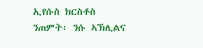ኢየሱስ ክርስቶስ ንጠምት፡ ንሱ ኣኽሊልና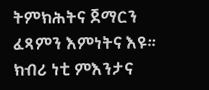ትምክሕትና ጀማርን ፈጻምን እምነትና እዩ። ክብሪ ነቲ ምእንታና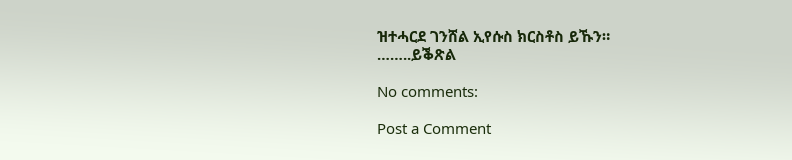ዝተሓርደ ገንሸል ኢየሱስ ክርስቶስ ይኹን።
……..ይቕጽል

No comments:

Post a Comment